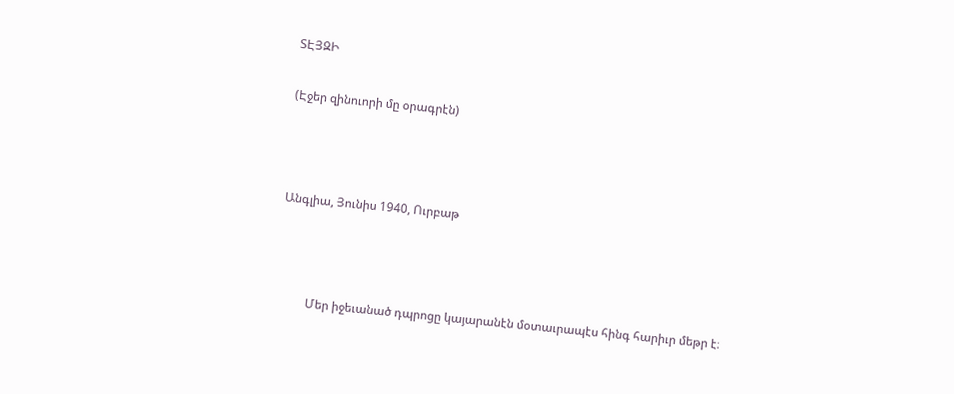ՏԷՅԶԻ

(Էջեր զինուորի մը օրագրէն)



Անգլիա, Յունիս 1940, Ուրբաթ



          Մեր իջեւանած դպրոցը կայարանէն մօտաւրապէս հինգ հարիւր մեթր է։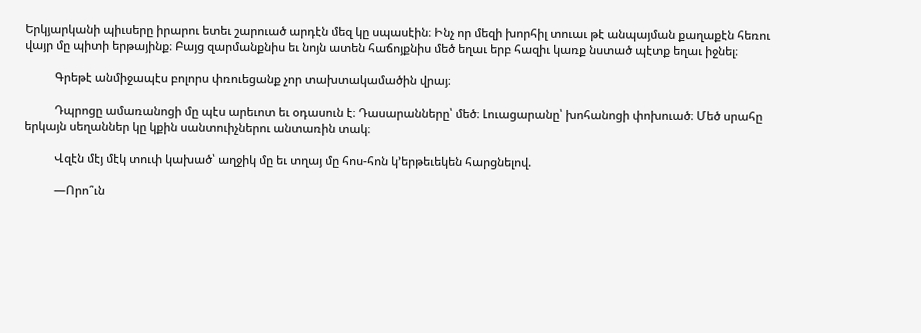Երկյարկանի պիւսերը իրարու ետեւ շարուած արդէն մեզ կը սպասէին։ Ինչ որ մեզի խորհիլ տուաւ թէ անպայման քաղաքէն հեռու վայր մը պիտի երթայինք։ Բայց զարմանքնիս եւ նոյն ատեն հաճոյքնիս մեծ եղաւ երբ հազիւ կառք նստած պէտք եղաւ իջնել։

          Գրեթէ անմիջապէս բոլորս փռուեցանք չոր տախտակամածին վրայ։

          Դպրոցը ամառանոցի մը պէս արեւոտ եւ օդասուն է։ Դասարանները՝ մեծ։ Լուացարանը՝ խոհանոցի փոխուած։ Մեծ սրահը երկայն սեղաններ կը կքին սանտուիչներու անտառին տակ։

          Վզէն մէյ մէկ տուփ կախած՝ աղջիկ մը եւ տղայ մը հոս-հոն կ՚երթեւեկեն հարցնելով.

          —Որո՞ւն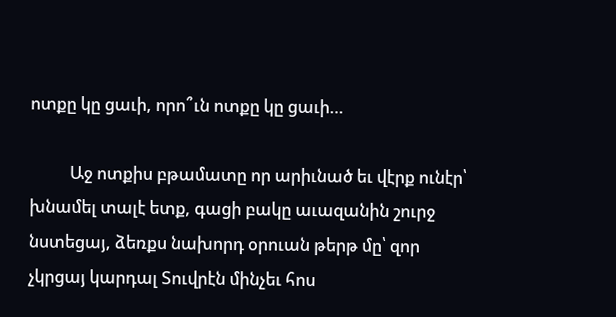ոտքը կը ցաւի, որո՞ւն ոտքը կը ցաւի…

          Աջ ոտքիս բթամատը որ արիւնած եւ վէրք ունէր՝ խնամել տալէ ետք, գացի բակը աւազանին շուրջ նստեցայ, ձեռքս նախորդ օրուան թերթ մը՝ զոր չկրցայ կարդալ Տուվրէն մինչեւ հոս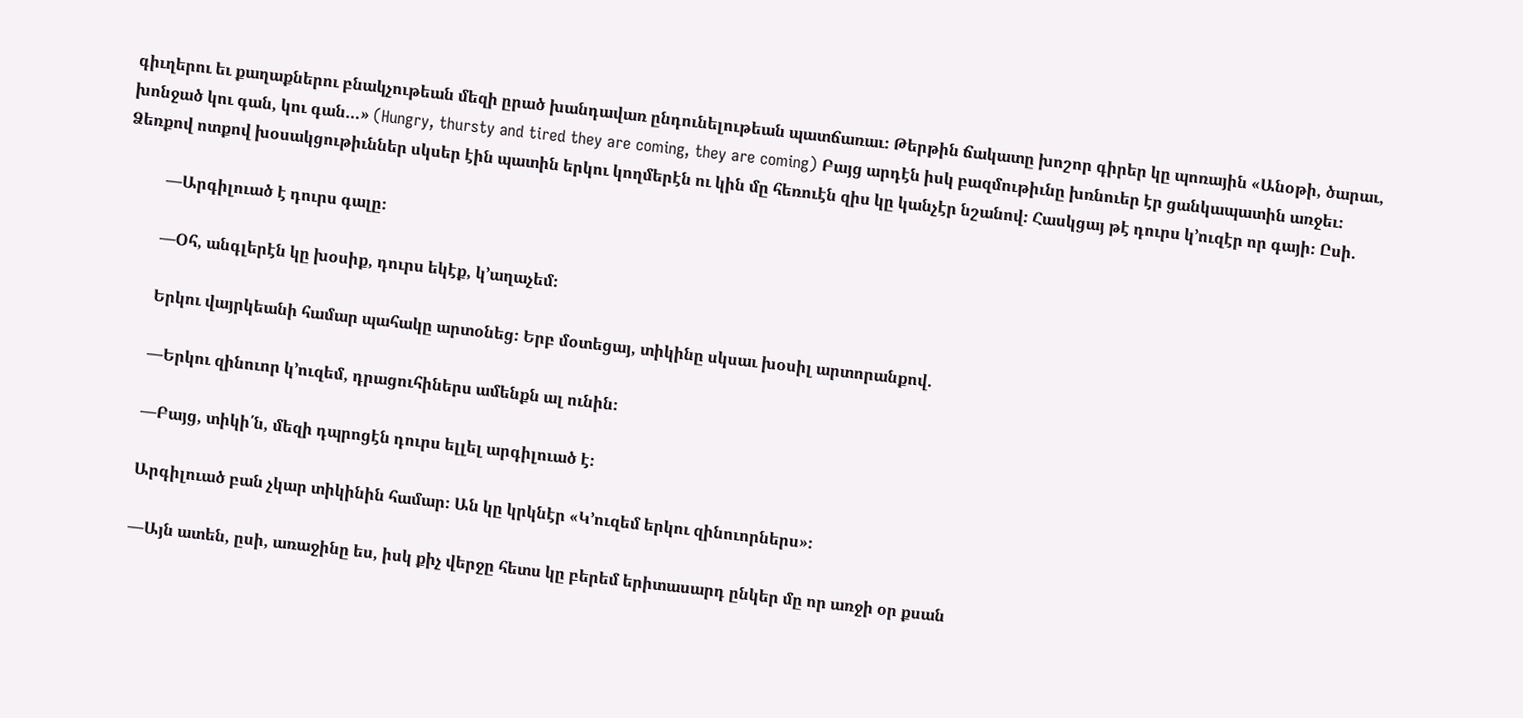գիւղերու եւ քաղաքներու բնակչութեան մեզի ըրած խանդավառ ընդունելութեան պատճառաւ։ Թերթին ճակատը խոշոր գիրեր կը պոռային «Անօթի, ծարաւ, խոնջած կու գան, կու գան…» (Hungry, thursty and tired they are coming, they are coming) Բայց արդէն իսկ բազմութիւնը խռնուեր էր ցանկապատին առջեւ։ Ձեռքով ոտքով խօսակցութիւններ սկսեր էին պատին երկու կողմերէն ու կին մը հեռուէն զիս կը կանչէր նշանով։ Հասկցայ թէ դուրս կ՚ուզէր որ գայի։ Ըսի.

          —Արգիլուած է դուրս գալը։

          —Օհ, անգլերէն կը խօսիք, դուրս եկէք, կ՚աղաչեմ։

          Երկու վայրկեանի համար պահակը արտօնեց։ Երբ մօտեցայ, տիկինը սկսաւ խօսիլ արտորանքով.

          —Երկու զինուոր կ՚ուզեմ, դրացուհիներս ամենքն ալ ունին։

          —Բայց, տիկի՛ն, մեզի դպրոցէն դուրս ելլել արգիլուած է։

          Արգիլուած բան չկար տիկինին համար։ Ան կը կրկնէր «Կ՚ուզեմ երկու զինուորներս»։

          —Այն ատեն, ըսի, առաջինը ես, իսկ քիչ վերջը հետս կը բերեմ երիտասարդ ընկեր մը որ առջի օր քսան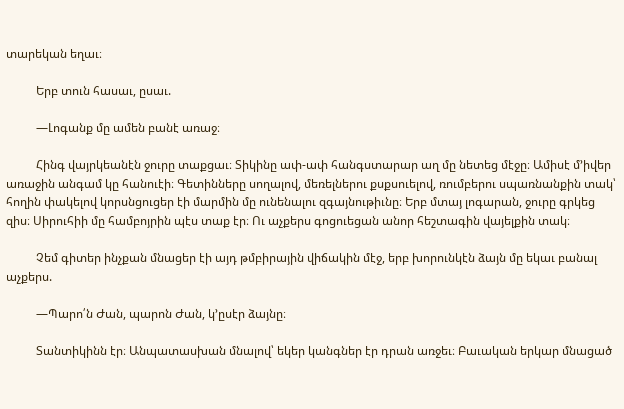տարեկան եղաւ։

          Երբ տուն հասաւ, ըսաւ.

          —Լոգանք մը ամեն բանէ առաջ։

          Հինգ վայրկեանէն ջուրը տաքցաւ։ Տիկինը ափ-ափ հանգստարար աղ մը նետեց մէջը։ Ամիսէ մ’իվեր առաջին անգամ կը հանուէի։ Գետինները սողալով, մեռելներու քսքսուելով, ռումբերու սպառնանքին տակ՝ հողին փակելով կորսնցուցեր էի մարմին մը ունենալու զգայնութիւնը։ Երբ մտայ լոգարան, ջուրը գրկեց զիս։ Սիրուհիի մը համբոյրին պէս տաք էր։ Ու աչքերս գոցուեցան անոր հեշտագին վայելքին տակ։

          Չեմ գիտեր ինչքան մնացեր էի այդ թմբիրային վիճակին մէջ, երբ խորունկէն ձայն մը եկաւ բանալ աչքերս.

          —Պարո՛ն Ժան, պարոն Ժան, կ’ըսէր ձայնը։

          Տանտիկինն էր։ Անպատասխան մնալով՝ եկեր կանգներ էր դրան առջեւ։ Բաւական երկար մնացած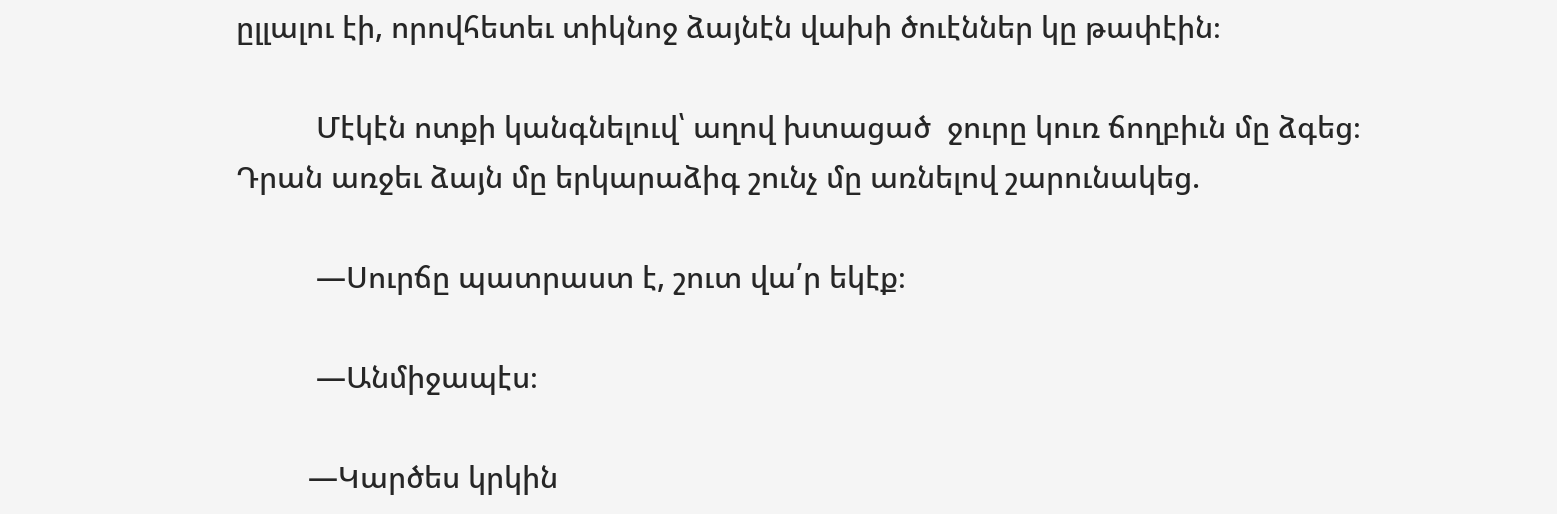ըլլալու էի, որովհետեւ տիկնոջ ձայնէն վախի ծուէններ կը թափէին։

          Մէկէն ոտքի կանգնելուվ՝ աղով խտացած  ջուրը կուռ ճողբիւն մը ձգեց։ Դրան առջեւ ձայն մը երկարաձիգ շունչ մը առնելով շարունակեց.

          —Սուրճը պատրաստ է, շուտ վա՛ր եկէք։

          —Անմիջապէս։

         —Կարծես կրկին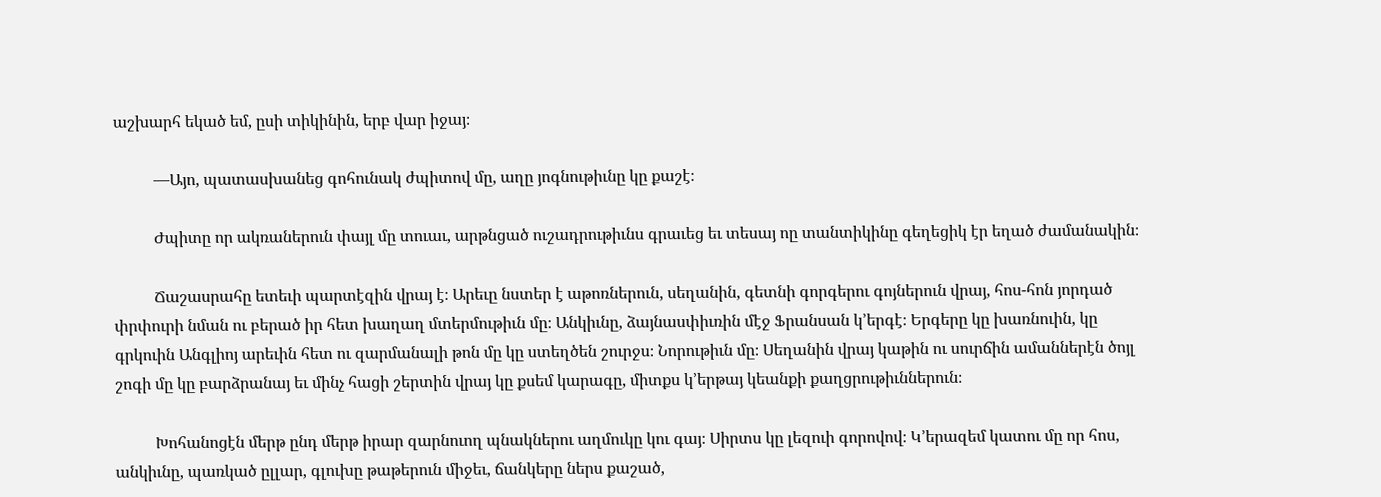աշխարհ եկած եմ, ըսի տիկինին, երբ վար իջայ։

          —Այո, պատասխանեց գոհունակ ժպիտով մը, աղը յոգնութիւնը կը քաշէ։

          Ժպիտը որ ակռաներուն փայլ մը տուաւ, արթնցած ուշադրութիւնս գրաւեց եւ տեսայ ոը տանտիկինը գեղեցիկ էր եղած ժամանակին։

          Ճաշասրահը ետեւի պարտէզին վրայ է։ Արեւը նստեր է աթոռներուն, սեղանին, գետնի գորգերու գոյներուն վրայ, հոս-հոն յորդած փրփուրի նման ու բերած իր հետ խաղաղ մտերմութիւն մը։ Անկիւնը, ձայնասփիւռին մէջ Ֆրանսան կ’երգէ։ Երգերը կը խառնուին, կը գրկուին Անգլիոյ արեւին հետ ու զարմանալի թոն մը կը ստեղծեն շուրջս։ Նորութիւն մը։ Սեղանին վրայ կաթին ու սուրճին ամաններէն ծոյլ շոգի մը կը բարձրանայ եւ մինչ հացի շերտին վրայ կը քսեմ կարագը, միտքս կ՚երթայ կեանքի քաղցրութիւններուն։

          Խոհանոցէն մերթ ընդ մերթ իրար զարնուող պնակներու աղմուկը կու գայ։ Սիրտս կը լեզուի գորովով։ Կ՚երազեմ կատու մը որ հոս, անկիւնը, պառկած ըլլար, գլուխը թաթերուն միջեւ, ճանկերը ներս քաշած,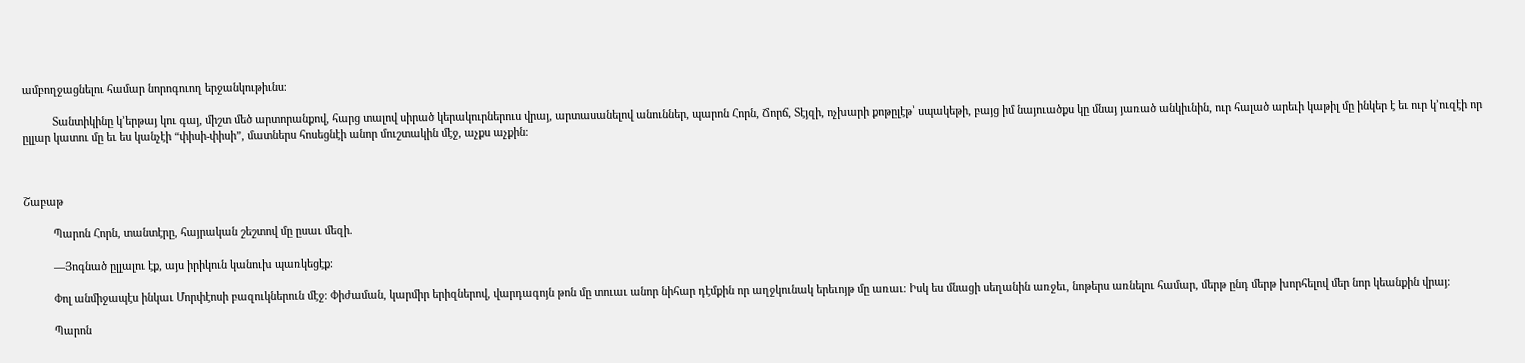ամբողջացնելու համար նորոգուող երջանկութիւնս։

          Տանտիկինը կ՚երթայ կու գայ, միշտ մեծ արտորանքով, հարց տալով սիրած կերակուրներուս վրայ, արտասանելով անուններ, պարոն Հորն, Ճորճ, Տէյզի, ոչխարի քոթըլէթ՝ սպակեթի, բայց իմ նայուածքս կը մնայ յառած անկիւնին, ուր հալած արեւի կաթիլ մը ինկեր է եւ ուր կ՚ուզէի որ ըլլար կատու մը եւ ես կանչէի “փիսի-փիսի”, մատներս հոսեցնէի անոր մուշտակին մէջ, աչքս աչքին։



Շաբաթ

          Պարոն Հորն, տանտէրը, հայրական շեշտով մը ըսաւ մեզի.

          —Յոգնած ըլլալու էք, այս իրիկուն կանուխ պառկեցէք։

          Փոլ անմիջապէս ինկաւ Մորփէոսի բազուկներուն մէջ։ Փիժաման, կարմիր երիզներով, վարդագոյն թոն մը տուաւ անոր նիհար դէմքին որ աղջկունակ երեւոյթ մը առաւ։ Իսկ ես մնացի սեղանին առջեւ, նոթերս առնելու համար, մերթ ընդ մերթ խորհելով մեր նոր կեանքին վրայ։

          Պարոն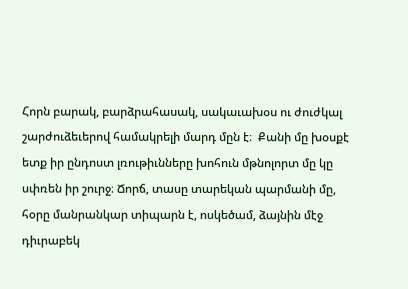Հորն բարակ, բարձրահասակ, սակաւախօս ու ժուժկալ շարժուձեւերով համակրելի մարդ մըն է։  Քանի մը խօսքէ ետք իր ընդոստ լռութիւնները խոհուն մթնոլորտ մը կը սփռեն իր շուրջ։ Ճորճ, տասը տարեկան պարմանի մը, հօրը մանրանկար տիպարն է, ոսկեծամ, ձայնին մէջ դիւրաբեկ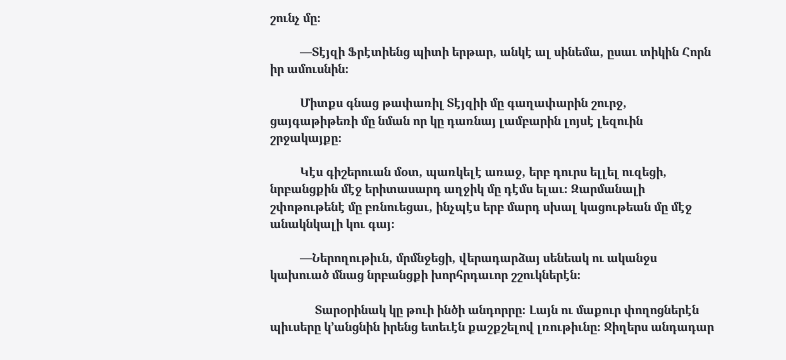շունչ մը։

          —Տէյզի Ֆրէտիենց պիտի երթար, անկէ ալ սինեմա, ըսաւ տիկին Հորն իր ամուսնին։

          Միտքս գնաց թափառիլ Տէյզիի մը գաղափարին շուրջ, ցայգաթիթեռի մը նման որ կը դառնայ լամբարին լոյսէ լեզուին շրջակայքը։

          Կէս գիշերուան մօտ, պառկելէ առաջ, երբ դուրս ելլել ուզեցի, նրբանցքին մէջ երիտասարդ աղջիկ մը դէմս ելաւ։ Զարմանալի շփոթութենէ մը բռնուեցաւ, ինչպէս երբ մարդ սխալ կացութեան մը մէջ անակնկալի կու գայ։

          —Ներողութիւն, մրմնջեցի, վերադարձայ սենեակ ու ականջս կախուած մնաց նրբանցքի խորհրդաւոր շշուկներէն։

               Տարօրինակ կը թուի ինծի անդորրը։ Լայն ու մաքուր փողոցներէն պիւսերը կ՚անցնին իրենց ետեւէն քաշքշելով լռութիւնը։ Ջիղերս անդադար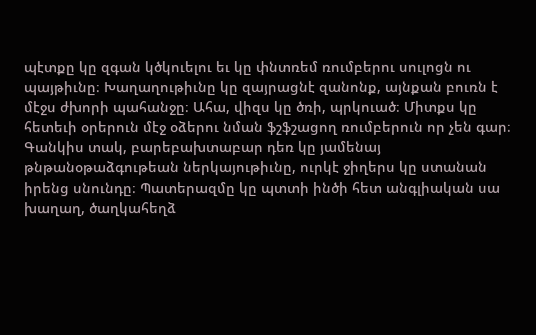պէտքը կը զգան կծկուելու եւ կը փնտռեմ ռումբերու սուլոցն ու պայթիւնը։ Խաղաղութիւնը կը զայրացնէ զանոնք, այնքան բուռն է մէջս ժխորի պահանջը։ Ահա, վիզս կը ծռի, պրկուած։ Միտքս կը հետեւի օրերուն մէջ օձերու նման ֆշֆշացող ռումբերուն որ չեն գար։ Գանկիս տակ, բարեբախտաբար դեռ կը յամենայ թնթանօթաձգութեան ներկայութիւնը, ուրկէ ջիղերս կը ստանան իրենց սնունդը։ Պատերազմը կը պտտի ինծի հետ անգլիական սա խաղաղ, ծաղկահեղձ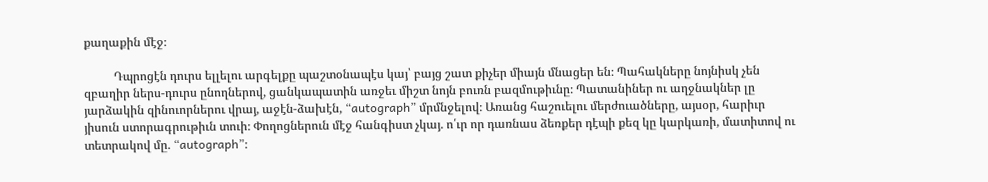քաղաքին մէջ։

          Դպրոցէն դուրս ելլելու արգելքը պաշտօնապէս կայ՝ բայց շատ քիչեր միայն մնացեր են։ Պահակները նոյնիսկ չեն զբաղիր ներս-դուրս ընողներով, ցանկապատին առջեւ միշտ նոյն բուռն բազմութիւնը։ Պատանիներ ու աղջնակներ լը յարձակին զինուորներու վրայ, աջէն-ձախէն, “autograph” մրմնջելով։ Առանց հաշուելու մերժուածները, այսօր, հարիւր յիսուն ստորագրութիւն տուի։ Փողոցներուն մէջ հանգիստ չկայ. ո՛ւր որ դառնաս ձեռքեր դէպի քեզ կը կարկառի, մատիտով ու տետրակով մը. “autograph”։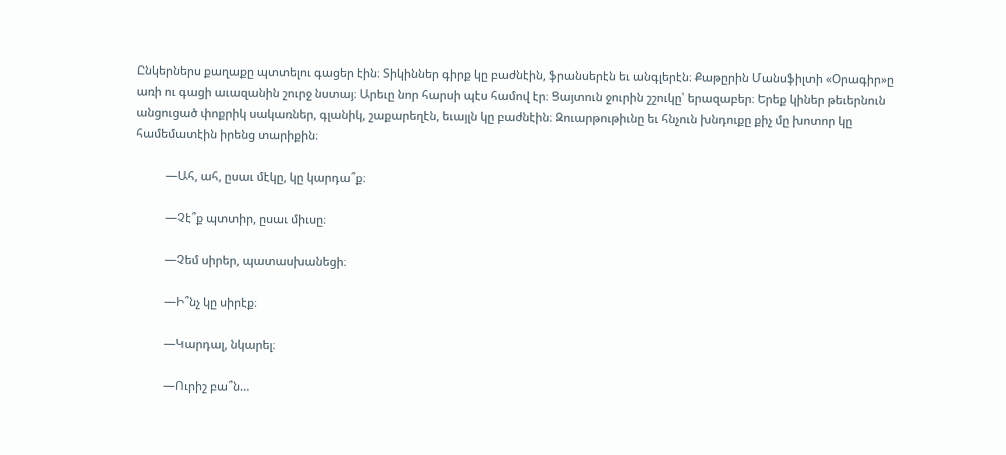Ընկերներս քաղաքը պտտելու գացեր էին։ Տիկիններ գիրք կը բաժնէին, ֆրանսերէն եւ անգլերէն։ Քաթըրին Մանսֆիլտի «Օրագիր»ը առի ու գացի աւազանին շուրջ նստայ։ Արեւը նոր հարսի պէս համով էր։ Ցայտուն ջուրին շշուկը՝ երազաբեր։ Երեք կիներ թեւերնուն անցուցած փոքրիկ սակառներ, գլանիկ, շաքարեղէն, եւայլն կը բաժնէին։ Զուարթութիւնը եւ հնչուն խնդուքը քիչ մը խոտոր կը համեմատէին իրենց տարիքին։

          —Ահ, ահ, ըսաւ մէկը, կը կարդա՞ք։

          —Չէ՞ք պտտիր, ըսաւ միւսը։

          —Չեմ սիրեր, պատասխանեցի։

          —Ի՞նչ կը սիրէք։

          —Կարդալ, նկարել։

          —Ուրիշ բա՞ն…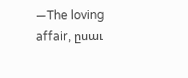—The loving affair, ըսաւ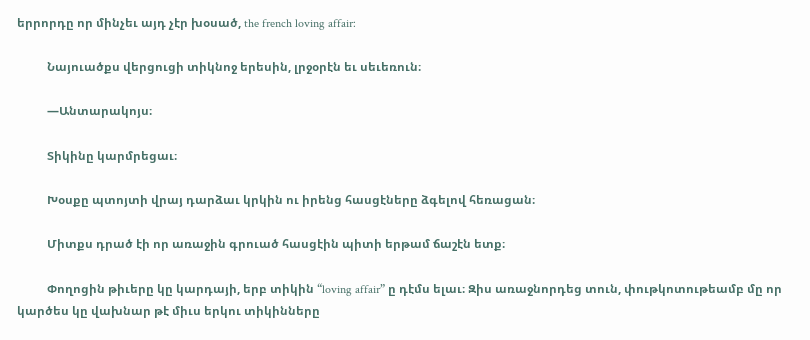երրորդը որ մինչեւ այդ չէր խօսած, the french loving affair:

          Նայուածքս վերցուցի տիկնոջ երեսին, լրջօրէն եւ սեւեռուն։

          —Անտարակոյս։

          Տիկինը կարմրեցաւ։

          Խօսքը պտոյտի վրայ դարձաւ կրկին ու իրենց հասցէները ձգելով հեռացան։

          Միտքս դրած էի որ առաջին գրուած հասցէին պիտի երթամ ճաշէն ետք։

          Փողոցին թիւերը կը կարդայի, երբ տիկին “loving affair” ը դէմս ելաւ։ Զիս առաջնորդեց տուն, փութկոտութեամբ մը որ կարծես կը վախնար թէ միւս երկու տիկինները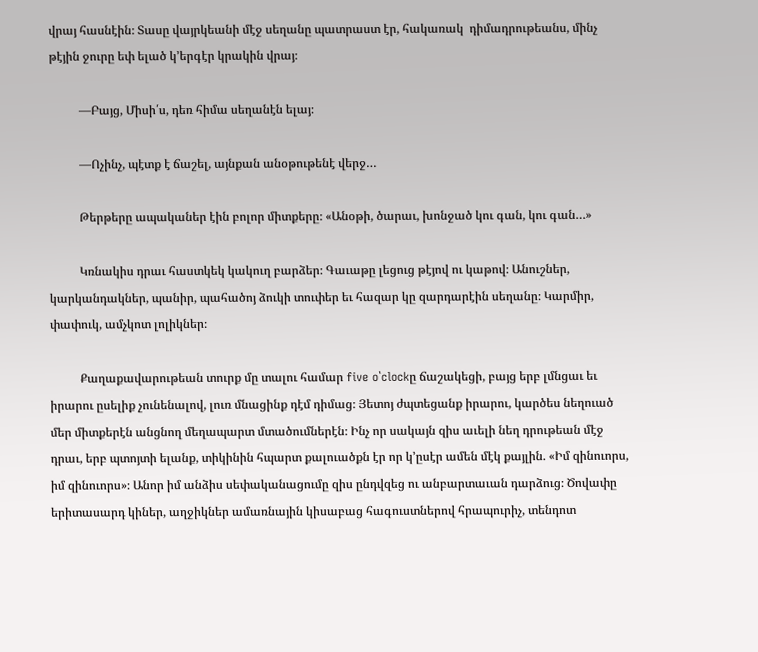վրայ հասնէին։ Տասը վայրկեանի մէջ սեղանը պատրաստ էր, հակառակ  դիմադրութեանս, մինչ թէյին ջուրը եփ ելած կ՚երգէր կրակին վրայ։

          —Բայց, Միսի՛ս, դեռ հիմա սեղանէն ելայ։

          —Ոչինչ, պէտք է ճաշել, այնքան անօթութենէ վերջ…

          Թերթերը ապականեր էին բոլոր միտքերը։ «Անօթի, ծարաւ, խոնջած կու գան, կու գան…»

          Կռնակիս դրաւ հաստկեկ կակուղ բարձեր։ Գաւաթը լեցուց թէյով ու կաթով։ Անուշներ, կարկանդակներ, պանիր, պահածոյ ձուկի տուփեր եւ հազար կը զարդարէին սեղանը։ Կարմիր, փափուկ, ամչկոտ լոլիկներ։

          Քաղաքավարութեան տուրք մը տալու համար five o՝clockը ճաշակեցի, բայց երբ լմնցաւ եւ իրարու ըսելիք չունենալով, լուռ մնացինք դէմ դիմաց։ Յետոյ ժպտեցանք իրարու, կարծես նեղուած մեր միտքերէն անցնող մեղապարտ մտածումներէն։ Ինչ որ սակայն զիս աւելի նեղ դրութեան մէջ դրաւ, երբ պտոյտի ելանք, տիկինին հպարտ քալուածքն էր որ կ՚ըսէր ամեն մէկ քայլին. «Իմ զինուորս, իմ զինուորս»։ Անոր իմ անձիս սեփականացումը զիս ընդվզեց ու անբարտաւան դարձուց։ Ծովափը երիտասարդ կիներ, աղջիկներ ամառնային կիսաբաց հագուստներով հրապուրիչ, տենդոտ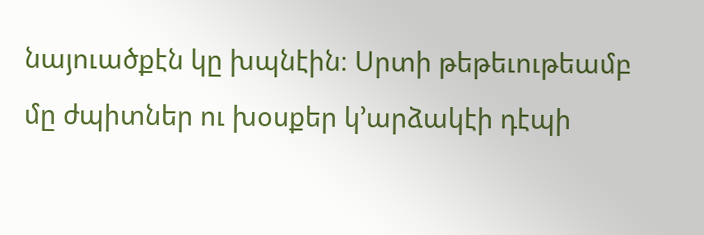նայուածքէն կը խպնէին։ Սրտի թեթեւութեամբ մը ժպիտներ ու խօսքեր կ՚արձակէի դէպի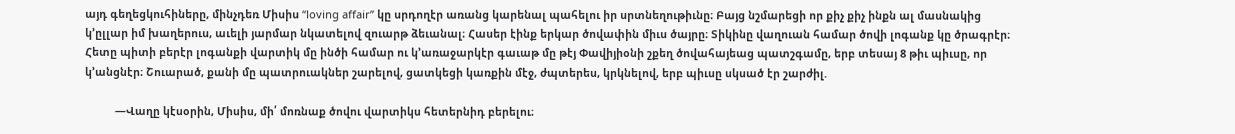այդ գեղեցկուհիները, մինչդեռ Միսիս “loving affair” կը սրդողէր առանց կարենալ պահելու իր սրտնեղութիւնը։ Բայց նշմարեցի որ քիչ քիչ ինքն ալ մասնակից կ՚ըլլար իմ խաղերուս, աւելի յարմար նկատելով զուարթ ձեւանալ։ Հասեր էինք երկար ծովափին միւս ծայրը։ Տիկինը վաղուան համար ծովի լոգանք կը ծրագրէր։ Հետը պիտի բերէր լոգանքի վարտիկ մը ինծի համար ու կ՚առաջարկէր գաւաթ մը թէյ Փավիյիօնի շքեղ ծովահայեաց պատշգամը, երբ տեսայ 8 թիւ պիւսը, որ կ՚անցնէր։ Շուարած, քանի մը պատրուակներ շարելով, ցատկեցի կառքին մէջ, ժպտերես, կրկնելով, երբ պիւսը սկսած էր շարժիլ.

          —Վաղը կէսօրին, Միսիս, մի՛ մոռնաք ծովու վարտիկս հետերնիդ բերելու։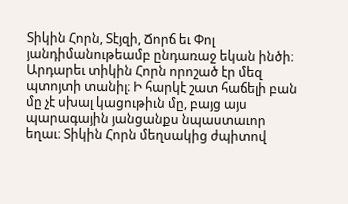Տիկին Հորն, Տէյզի, Ճորճ եւ Փոլ յանդիմանութեամբ ընդառաջ եկան ինծի։ Արդարեւ տիկին Հորն որոշած էր մեզ պտոյտի տանիլ։ Ի հարկէ շատ հաճելի բան մը չէ սխալ կացութիւն մը, բայց այս պարագային յանցանքս նպաստաւոր եղաւ։ Տիկին Հորն մեղսակից ժպիտով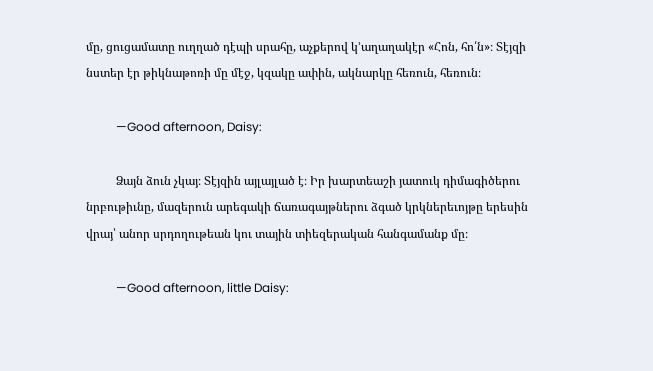մը, ցուցամատը ուղղած դէպի սրահը, աչքերով կ՚աղաղակէր «Հոն, հո՛ն»։ Տէյզի նստեր էր թիկնաթոռի մը մէջ, կզակը ափին, ակնարկը հեռուն, հեռուն։

          —Good afternoon, Daisy:

          Ձայն ձուն չկայ։ Տէյզին այլայլած է։ Իր խարտեաշի յատուկ դիմագիծերու նրբութիւնը, մազերուն արեգակի ճառագայթներու ձգած կրկներեւոյթը երեսին վրայ՝ անոր սրդողութեան կու տային տիեզերական հանգամանք մը։

          —Good afternoon, little Daisy: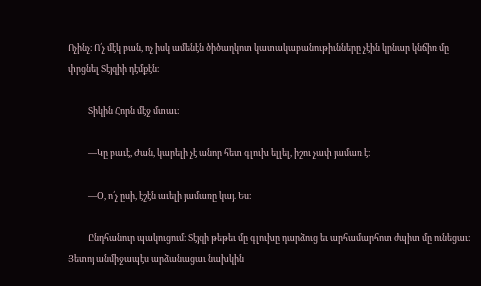Ոչինչ։ Ո՛չ մէկ բան, ոչ իսկ ամենէն ծիծաղկոտ կատակաբանութիւնները չէին կրնար կնճիռ մը փրցնել Տէյզիի դէմքէն։

          Տիկին Հորն մէջ մտաւ։

          —Կը բաւէ, Ժան, կարելի չէ անոր հետ գլուխ ելլել, իշու չափ յամառ է։

          —Օ, ո՛չ ըսի, էշէն աւելի յամառը կայ. Ես։

          Ընդհանուր պակուցում։ Տէյզի թեթեւ մը գլուխը դարձուց եւ արհամարհոտ ժպիտ մը ունեցաւ։ Յետոյ անմիջապէս արձանացաւ նախկին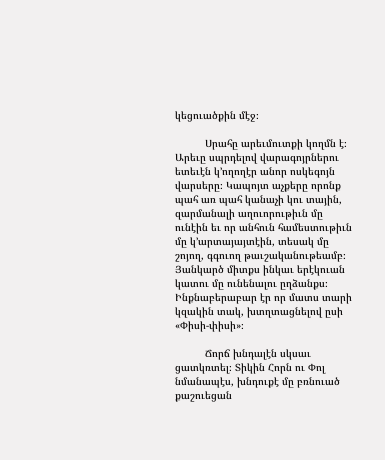կեցուածքին մէջ։

          Սրահը արեւմուտքի կողմն է։ Արեւը սպրդելով վարագոյրներու ետեւէն կ՚ողողէր անոր ոսկեգոյն վարսերը։ Կապոյտ աչքերը որոնք պահ առ պահ կանաչի կու տային, զարմանալի աղուորութիւն մը ունէին եւ որ անհուն համեստութիւն մը կ՚արտայայտէին, տեսակ մը շոյող, գգուող թաւշականութեամբ։ Յանկարծ միտքս ինկաւ երէկուան կատու մը ունենալու ըղձանքս։ Ինքնաբերաբար էր որ մատս տարի կզակին տակ, խտղտացնելով ըսի «Փիսի-փիսի»։

          Ճորճ խնդալէն սկսաւ ցատկռտել։ Տիկին Հորն ու Փոլ նմանապէս, խնդուքէ մը բռնուած քաշուեցան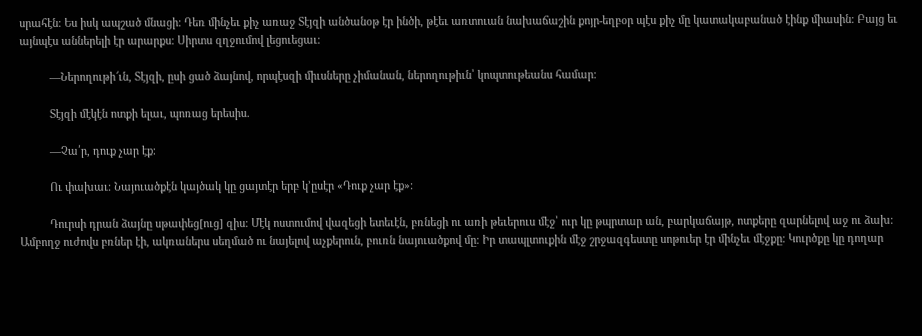սրահէն։ Ես իսկ ապշած մնացի։ Դեռ մինչեւ քիչ առաջ Տէյզի անծանօթ էր ինծի, թէեւ առտուան նախաճաշին քոյր-եղբօր պէս քիչ մը կատակաբանած էինք միասին։ Բայց եւ այնպէս աններելի էր արարքս։ Սիրտս զղջումով լեցուեցաւ։

          —Ներողութի՜ւն, Տէյզի, ըսի ցած ձայնով, որպէսզի միւսները չիմանան, ներողութիւն՝ կոպտութեանս համար։

          Տէյզի մէկէն ոտքի ելաւ, պոռաց երեսիս.

          —Չա՛ր, դուք չար էք։

          Ու փախաւ։ Նայուածքէն կայծակ կը ցայտէր երբ կ՚ըսէր «Դուք չար էք»։

          Դուրսի դրան ձայնը սթափեց[ուց] զիս։ Մէկ ոստումով վազեցի ետեւէն, բռնեցի ու առի թեւերուս մէջ՝ ուր կը թպրտար ան, բարկաճայթ, ոտքերը զարնելով աջ ու ձախ։ Ամբողջ ուժովս բռներ էի, ակռաներս սեղմած ու նայելով աչքերուն, բուռն նայուածքով մը։ Իր տապլտուքին մէջ շրջազգեստը սոթուեր էր մինչեւ մէջքը։ Կուրծքը կը դողար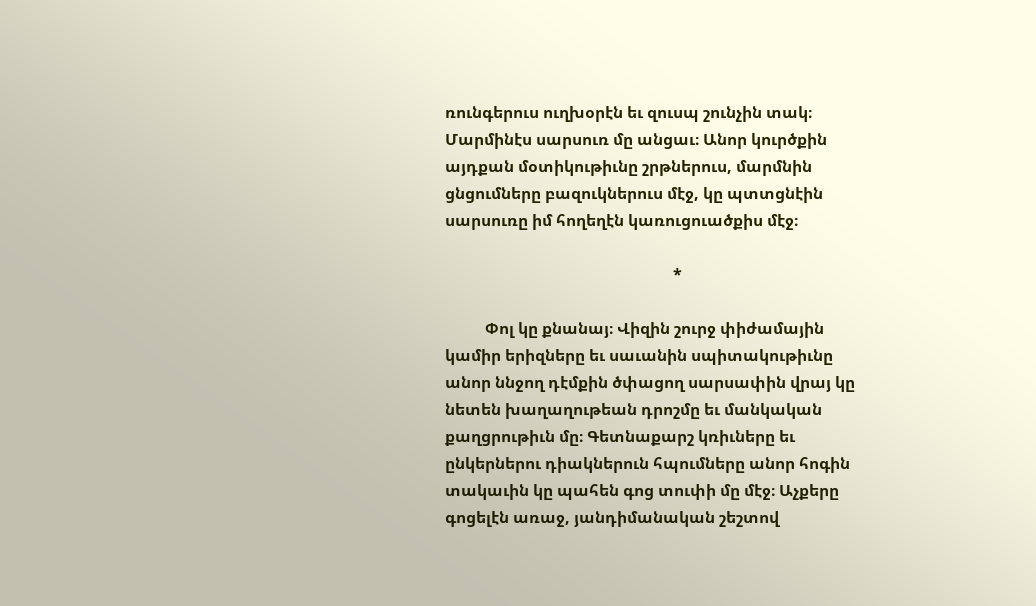ռունգերուս ուղխօրէն եւ զուսպ շունչին տակ։ Մարմինէս սարսուռ մը անցաւ։ Անոր կուրծքին այդքան մօտիկութիւնը շրթներուս, մարմնին ցնցումները բազուկներուս մէջ, կը պտտցնէին սարսուռը իմ հողեղէն կառուցուածքիս մէջ։

                                                         *

          Փոլ կը քնանայ։ Վիզին շուրջ փիժամային կամիր երիզները եւ սաւանին սպիտակութիւնը անոր ննջող դէմքին ծփացող սարսափին վրայ կը նետեն խաղաղութեան դրոշմը եւ մանկական քաղցրութիւն մը։ Գետնաքարշ կռիւները եւ ընկերներու դիակներուն հպումները անոր հոգին տակաւին կը պահեն գոց տուփի մը մէջ։ Աչքերը գոցելէն առաջ, յանդիմանական շեշտով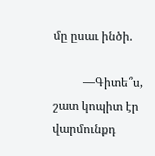մը ըսաւ ինծի.

          —Գիտե՞ս, շատ կոպիտ էր վարմունքդ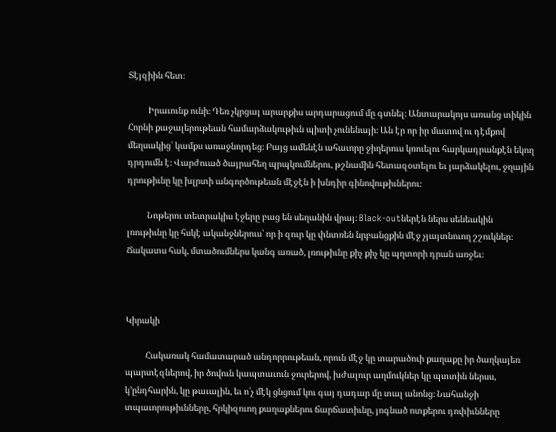Տէյզիին հետ։

          Իրաւունք ունի։ Դեռ չկրցայ արարքիս արդարացում մը գտնել։ Անտարակոյս առանց տիկին Հորնի քաջալերութեան համարձակութիւն պիտի չունենայի։ Ան էր որ իր մատով ու դէմքով մեղսակից՝ կամքս առաջնորդեց։ Բայց ամենէն ահաւորը ջիղերուս կռուելու հարկադրանքէն եկող դրդումն է։ Վարժուած ծայրահեղ պրպկումներու, թշնամին հետազօտելու եւ յարձակելու, ջղային դրութիւնը կը խլրտի անգործութեան մէջէն ի խնդիր գինովութիւներու։

          Նոթերու տետրակիս էջերը բաց են սեղանին վրայ։ Black-outներէն ներս սենեակին լռութիւնը կը հսկէ ականջներուս՝ որ ի զուր կը փնտռեն նրբանցքին մէջ չյայտնուող շշուկներ։ Ճակատս հակ, մտածումներս կանգ առած, լռութիւնը քիչ քիչ կը պղտորի դրան առջեւ։



Կիրակի

          Հակառակ համատարած անդորրութեան, որուն մէջ կը տարածուի քաղաքը իր ծաղկայեռ պարտէզներով, իր ծովուն կապտաւուն ջուրերով, խժալուր աղմուկներ կը պտտին ներսս, կ՚ընդհարին, կը թաւալին, եւ ո՛չ մէկ ցնցում կու գայ դադար մը տալ անոնց։ Նահանջի տպաւորութիւնները, հրկիզուող քաղաքներու ճարճատիւնը, յոգնած ոտքերու դոփիւնները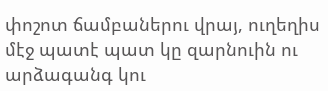փոշոտ ճամբաներու վրայ, ուղեղիս մէջ պատէ պատ կը զարնուին ու արձագանգ կու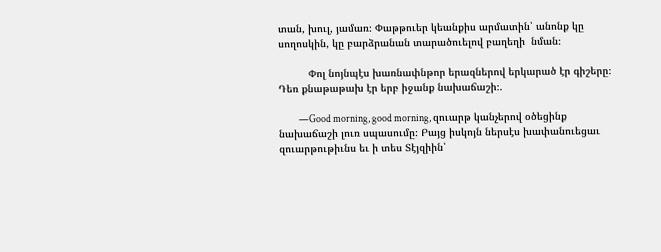տան, խուլ, յամառ։ Փաթթուեր կեանքիս արմատին՝ անոնք կը սողոսկին, կը բարձրանան տարածուելով բաղեղի  նման։

          Փոլ նոյնպէս խառնափնթոր երազներով երկարած էր գիշերը։ Դեռ քնաթաթախ էր երբ իջանք նախաճաշի։.

          —Good morning, good morning, զուարթ կանչերով օծեցինք նախաճաշի լուռ սպասումը։ Բայց իսկոյն ներսէս խափանուեցաւ զուարթութիւնս եւ ի տես Տէյզիին՝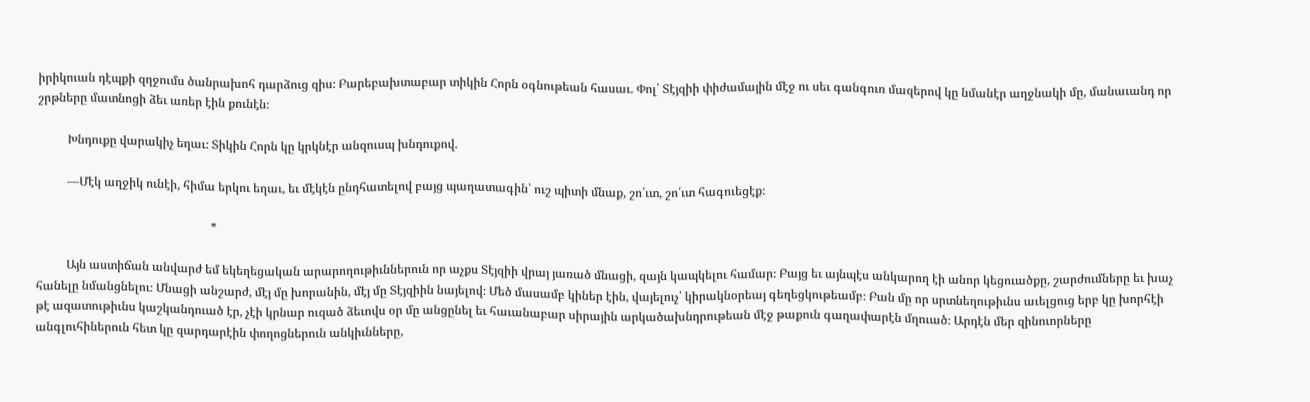իրիկուան դէպքի զղջումս ծանրախոհ դարձուց զիս։ Բարեբախտաբար տիկին Հորն օգնութեան հասաւ. Փոլ՝ Տէյզիի փիժամային մէջ ու սեւ գանգուռ մազերով կը նմանէր աղջնակի մը, մանաւանդ որ շրթները մատնոցի ձեւ առեր էին քունէն։

          Խնդուքը վարակիչ եղաւ։ Տիկին Հորն կը կրկնէր անզուսպ խնդուքով.

          —Մէկ աղջիկ ունէի, հիմա երկու եղաւ, եւ մէկէն ընդհատելով բայց պաղատագին՝ ուշ պիտի մնաք, շո՛ւտ, շո՛ւտ հագուեցէք։

                                                          *

          Այն աստիճան անվարժ եմ եկեղեցական արարողութիւններուն որ աչքս Տէյզիի վրայ յառած մնացի, զայն կապկելու համար։ Բայց եւ այնպէս անկարող էի անոր կեցուածքը, շարժումները եւ խաչ հանելը նմանցնելու։ Մնացի անշարժ, մէյ մը խորանին, մէյ մը Տէյզիին նայելով։ Մեծ մասամբ կիներ էին, վայելուչ՝ կիրակնօրեայ գեղեցկութեամբ։ Բան մը որ սրտնեղութիւնս աւելցուց երբ կը խորհէի թէ ազատութիւնս կաշկանդուած էր, չէի կրնար ուզած ձեւովս օր մը անցընել եւ հաւանաբար սիրային արկածախնդրութեան մէջ թաքուն գաղափարէն մղուած։ Արդէն մեր զինուորները անգլուհիներուն հետ կը զարդարէին փողոցներուն անկիւնները,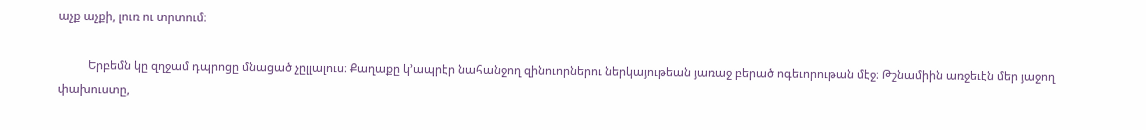աչք աչքի, լուռ ու տրտում։

          Երբեմն կը զղջամ դպրոցը մնացած չըլլալուս։ Քաղաքը կ՚ապրէր նահանջող զինուորներու ներկայութեան յառաջ բերած ոգեւորութան մէջ։ Թշնամիին առջեւէն մեր յաջող փախուստը,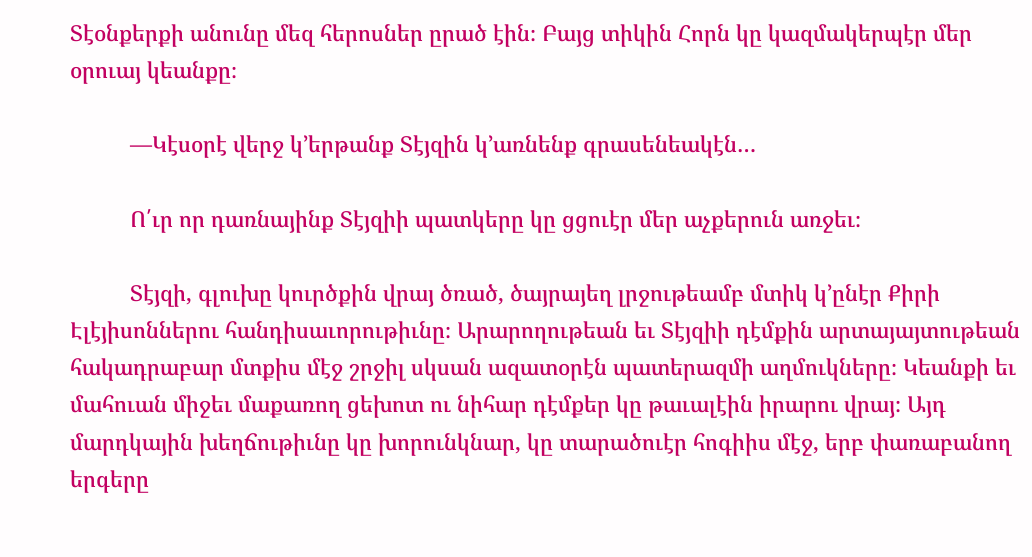Տէօնքերքի անունը մեզ հերոսներ ըրած էին։ Բայց տիկին Հորն կը կազմակերպէր մեր օրուայ կեանքը։

          —Կէսօրէ վերջ կ՚երթանք Տէյզին կ՚առնենք գրասենեակէն…

          Ո՛ւր որ դառնայինք Տէյզիի պատկերը կը ցցուէր մեր աչքերուն առջեւ։

          Տէյզի, գլուխը կուրծքին վրայ ծռած, ծայրայեղ լրջութեամբ մտիկ կ՚ընէր Քիրի Էլէյիսոններու հանդիսաւորութիւնը։ Արարողութեան եւ Տէյզիի դէմքին արտայայտութեան հակադրաբար մտքիս մէջ շրջիլ սկսան ազատօրէն պատերազմի աղմուկները։ Կեանքի եւ մահուան միջեւ մաքառող ցեխոտ ու նիհար դէմքեր կը թաւալէին իրարու վրայ։ Այդ մարդկային խեղճութիւնը կը խորունկնար, կը տարածուէր հոգիիս մէջ, երբ փառաբանող երգերը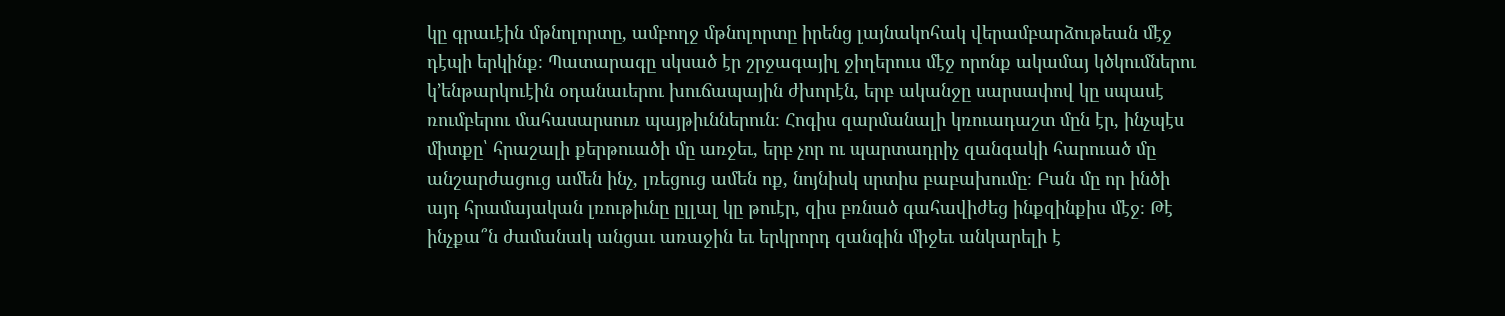կը գրաւէին մթնոլորտը, ամբողջ մթնոլորտը իրենց լայնակոհակ վերամբարձութեան մէջ դէպի երկինք։ Պատարագը սկսած էր շրջագայիլ ջիղերուս մէջ որոնք ակամայ կծկումներու կ՚ենթարկուէին օդանաւերու խուճապային ժխորէն, երբ ականջը սարսափով կը սպասէ ռումբերու մահասարսուռ պայթիւններուն։ Հոգիս զարմանալի կռուադաշտ մըն էր, ինչպէս միտքը՝ հրաշալի քերթուածի մը առջեւ, երբ չոր ու պարտադրիչ զանգակի հարուած մը անշարժացուց ամեն ինչ, լռեցուց ամեն ոք, նոյնիսկ սրտիս բաբախումը։ Բան մը որ ինծի այդ հրամայական լռութիւնը ըլլալ կը թուէր, զիս բռնած գահավիժեց ինքզինքիս մէջ։ Թէ ինչքա՞ն ժամանակ անցաւ առաջին եւ երկրորդ զանգին միջեւ անկարելի է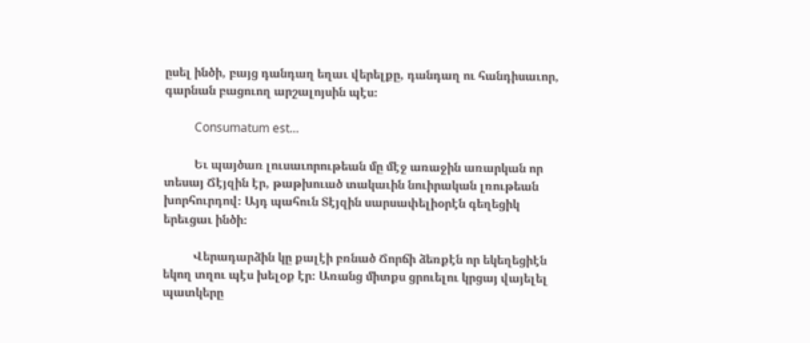ըսել ինծի, բայց դանդաղ եղաւ վերելքը, դանդաղ ու հանդիսաւոր, գարնան բացուող արշալոյսին պէս։

          Consumatum est…

          Եւ պայծառ լուսաւորութեան մը մէջ առաջին առարկան որ տեսայ Ճէյզին էր, թաթխուած տակաւին նուիրական լռութեան խորհուրդով։ Այդ պահուն Տէյզին սարսափելիօրէն գեղեցիկ երեւցաւ ինծի։

          Վերադարձին կը քալէի բռնած Ճորճի ձեռքէն որ եկեղեցիէն եկող տղու պէս խելօք էր։ Առանց միտքս ցրուելու կրցայ վայելել պատկերը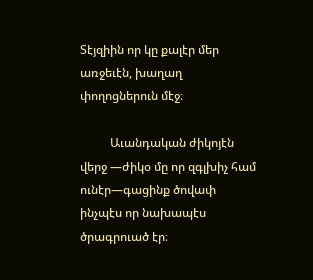Տէյզիին որ կը քալէր մեր առջեւէն, խաղաղ փողոցներուն մէջ։

          Աւանդական ժիկոյէն վերջ —ժիկօ մը որ զգլխիչ համ ունէր—գացինք ծովափ ինչպէս որ նախապէս ծրագրուած էր։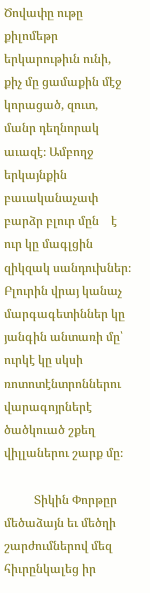Ծովափը ութը քիլոմեթր երկարութիւն ունի, քիչ մը ցամաքին մէջ կորացած, զուտ, մանր դեղնորակ աւազէ։ Ամբողջ երկայնքին բաւականաչափ բարձր բլուր մըն    է ուր կը մագլցին զիկզակ սանդուխներ։ Բլուրին վրայ կանաչ մարգագետիններ կը յանգին անտառի մը՝ ուրկէ կը սկսի ռոտոտէնտրոններու վարագոյրներէ ծածկուած շքեղ վիլլաներու շարք մը։

          Տիկին Փորթըր մեծաձայն եւ մեծղի շարժումներով մեզ հիւրընկալեց իր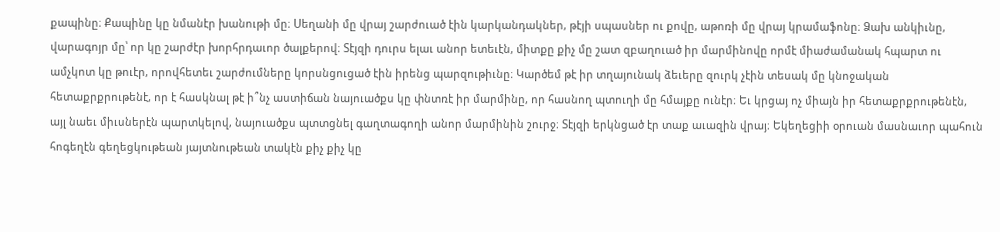քապինը։ Քապինը կը նմանէր խանութի մը։ Սեղանի մը վրայ շարժուած էին կարկանդակներ, թէյի սպասներ ու քովը, աթոռի մը վրայ կրամաֆոնը։ Ձախ անկիւնը, վարագոյր մը՝ որ կը շարժէր խորհրդաւոր ծալքերով։ Տէյզի դուրս ելաւ անոր ետեւէն, միտքը քիչ մը շատ զբաղուած իր մարմինովը որմէ միաժամանակ հպարտ ու ամչկոտ կը թուէր, որովհետեւ շարժումները կորսնցուցած էին իրենց պարզութիւնը։ Կարծեմ թէ իր տղայունակ ձեւերը զուրկ չէին տեսակ մը կնոջական հետաքրքրութենէ, որ է հասկնալ թէ ի՞նչ աստիճան նայուածքս կը փնտռէ իր մարմինը, որ հասնող պտուղի մը հմայքը ունէր։ Եւ կրցայ ոչ միայն իր հետաքրքրութենէն, այլ նաեւ միւսներէն պարտկելով, նայուածքս պտտցնել գաղտագողի անոր մարմինին շուրջ։ Տէյզի երկնցած էր տաք աւազին վրայ։ Եկեղեցիի օրուան մասնաւոր պահուն հոգեղէն գեղեցկութեան յայտնութեան տակէն քիչ քիչ կը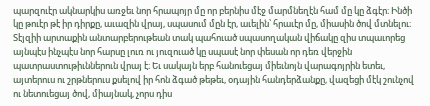պարզուէր ակնարկիս առջեւ նոր հրապոյր մը որ բերնիս մէջ մարմնեղէն համ մը կը ձգէր։ Ինծի կը թուէր թէ իր դիրքը, աւազին վրայ, սպասում մըն էր, աւելին՝ հրաւէր մը, միասին ծով մտնելու։ Տէյզիի արտաքին անտարբերութեան տակ պահուած սպասողական վիճակը զիս տպաւորեց այնպէս ինչպէս նոր հարսը լուռ ու յուզուած կը սպասէ նոր փեսան որ դեռ վերջին պատրաստութիւններուն վրայ է։ Եւ սակայն երբ հանուեցայ միեւնոյն վարագոյրին ետեւ, այտերուս ու շրթներուս քսելով իր հոն ձգած թեթեւ, օդային հանդերձանքը, վազեցի մէկ շունչով ու նետուեցայ ծով, միայնակ, չորս դիս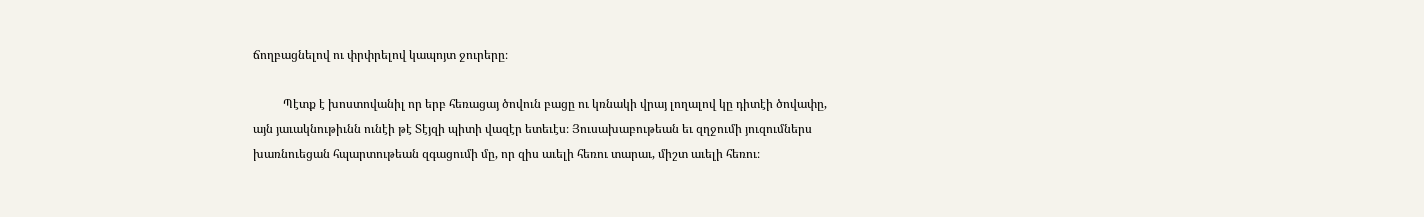ճողբացնելով ու փրփրելով կապոյտ ջուրերը։

          Պէտք է խոստովանիլ որ երբ հեռացայ ծովուն բացը ու կռնակի վրայ լողալով կը դիտէի ծովափը, այն յաւակնութիւնն ունէի թէ Տէյզի պիտի վազէր ետեւէս։ Յուսախաբութեան եւ զղջումի յուզումներս խառնուեցան հպարտութեան զգացումի մը, որ զիս աւելի հեռու տարաւ, միշտ աւելի հեռու։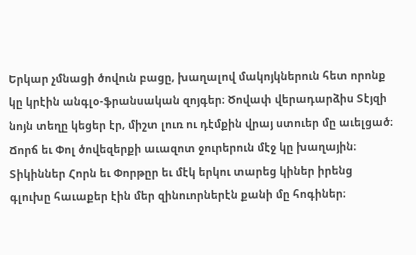Երկար չմնացի ծովուն բացը, խաղալով մակոյկներուն հետ որոնք կը կրէին անգլօ-ֆրանսական զոյգեր։ Ծովափ վերադարձիս Տէյզի նոյն տեղը կեցեր էր, միշտ լուռ ու դէմքին վրայ ստուեր մը աւելցած։ Ճորճ եւ Փոլ ծովեզերքի աւազոտ ջուրերուն մէջ կը խաղային։ Տիկիններ Հորն եւ Փորթըր եւ մէկ երկու տարեց կիներ իրենց գլուխը հաւաքեր էին մեր զինուորներէն քանի մը հոգիներ։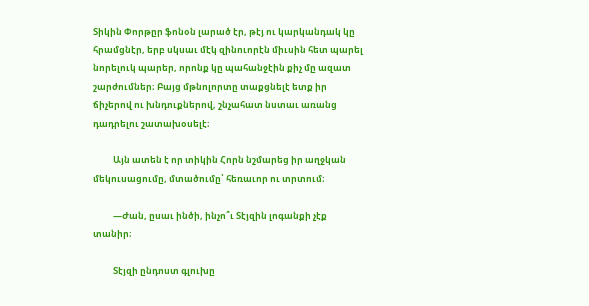Տիկին Փորթըր ֆոնօն լարած էր, թէյ ու կարկանդակ կը հրամցնէր, երբ սկսաւ մէկ զինուորէն միւսին հետ պարել նորելուկ պարեր, որոնք կը պահանջէին քիչ մը ազատ շարժումներ։ Բայց մթնոլորտը տաքցնելէ ետք իր ճիչերով ու խնդուքներով, շնչահատ նստաւ առանց դադրելու շատախօսելէ։

          Այն ատեն է որ տիկին Հորն նշմարեց իր աղջկան մեկուսացումը, մտածումը՝ հեռաւոր ու տրտում։

          —Ժան, ըսաւ ինծի, ինչո՞ւ Տէյզին լոգանքի չէք տանիր։

          Տէյզի ընդոստ գլուխը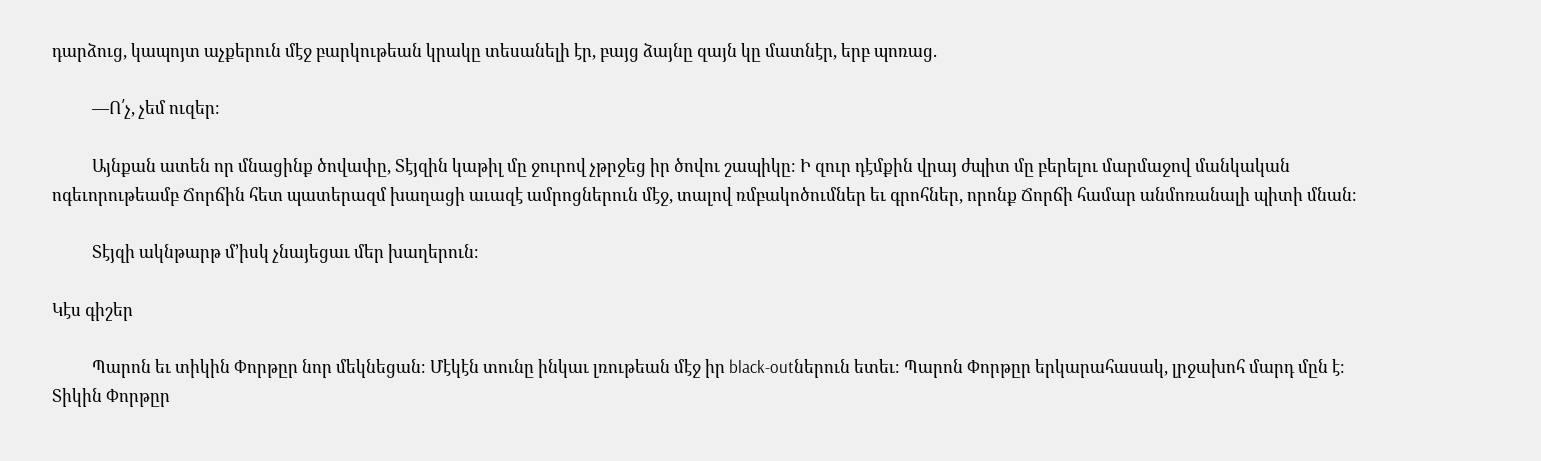դարձուց, կապոյտ աչքերուն մէջ բարկութեան կրակը տեսանելի էր, բայց ձայնը զայն կը մատնէր, երբ պոռաց.

          —Ո՛չ, չեմ ուզեր։

          Այնքան ատեն որ մնացինք ծովափը, Տէյզին կաթիլ մը ջուրով չթրջեց իր ծովու շապիկը։ Ի զուր դէմքին վրայ ժպիտ մը բերելու մարմաջով մանկական ոգեւորութեամբ Ճորճին հետ պատերազմ խաղացի աւազէ ամրոցներուն մէջ, տալով ռմբակոծումներ եւ գրոհներ, որոնք Ճորճի համար անմոռանալի պիտի մնան։

          Տէյզի ակնթարթ մ՚իսկ չնայեցաւ մեր խաղերուն։

Կէս գիշեր

          Պարոն եւ տիկին Փորթըր նոր մեկնեցան։ Մէկէն տունը ինկաւ լռութեան մէջ իր black-outներուն ետեւ։ Պարոն Փորթըր երկարահասակ, լրջախոհ մարդ մըն է։ Տիկին Փորթըր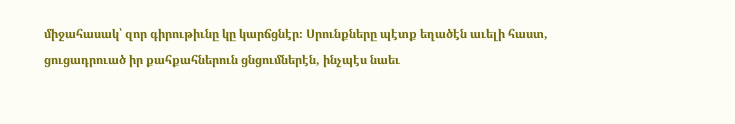միջահասակ՝ զոր գիրութիւնը կը կարճցնէր։ Սրունքները պէտք եղածէն աւելի հաստ, ցուցադրուած իր քահքահներուն ցնցումներէն, ինչպէս նաեւ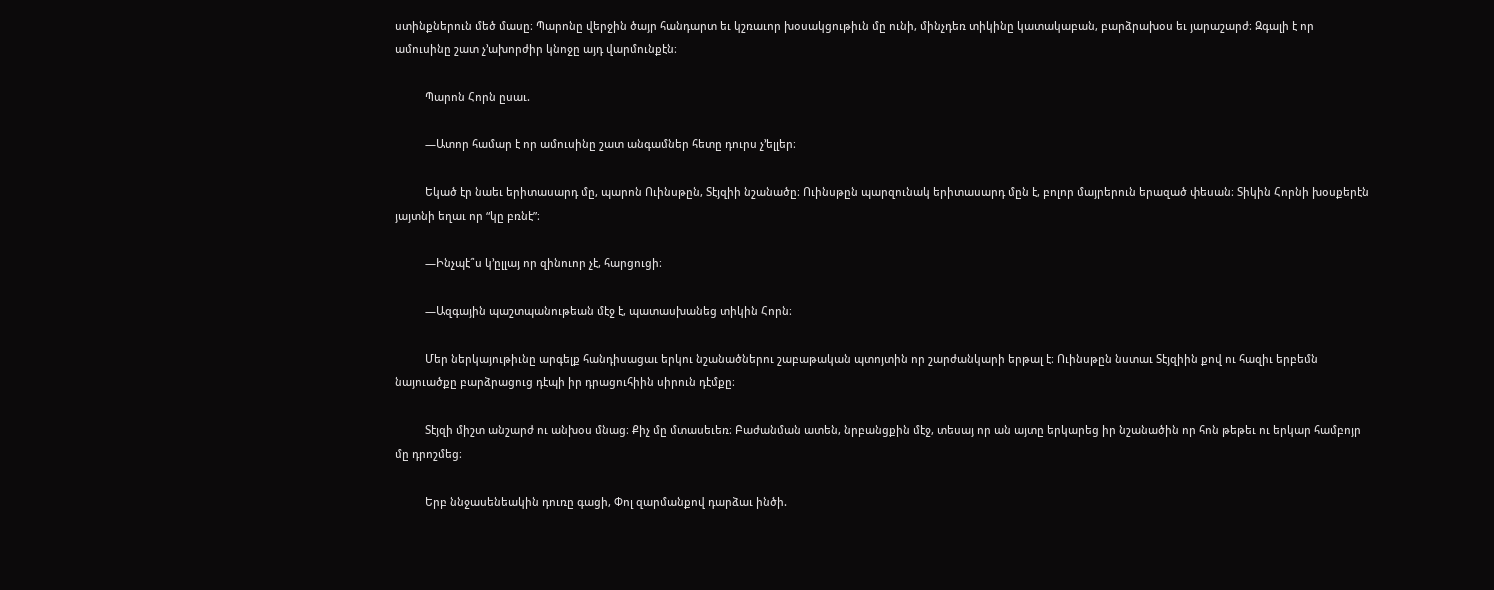ստինքներուն մեծ մասը։ Պարոնը վերջին ծայր հանդարտ եւ կշռաւոր խօսակցութիւն մը ունի, մինչդեռ տիկինը կատակաբան, բարձրախօս եւ յարաշարժ։ Զգալի է որ ամուսինը շատ չ՚ախորժիր կնոջը այդ վարմունքէն։

          Պարոն Հորն ըսաւ.

          —Ատոր համար է որ ամուսինը շատ անգամներ հետը դուրս չ՚ելլեր։

          Եկած էր նաեւ երիտասարդ մը, պարոն Ուինսթըն, Տէյզիի նշանածը։ Ուինսթըն պարզունակ երիտասարդ մըն է, բոլոր մայրերուն երազած փեսան։ Տիկին Հորնի խօսքերէն յայտնի եղաւ որ “կը բռնէ”։

          —Ինչպէ՞ս կ՚ըլլայ որ զինուոր չէ, հարցուցի։

          —Ազգային պաշտպանութեան մէջ է, պատասխանեց տիկին Հորն։

          Մեր ներկայութիւնը արգելք հանդիսացաւ երկու նշանածներու շաբաթական պտոյտին որ շարժանկարի երթալ է։ Ուինսթըն նստաւ Տէյզիին քով ու հազիւ երբեմն նայուածքը բարձրացուց դէպի իր դրացուհիին սիրուն դէմքը։

          Տէյզի միշտ անշարժ ու անխօս մնաց։ Քիչ մը մտասեւեռ։ Բաժանման ատեն, նրբանցքին մէջ, տեսայ որ ան այտը երկարեց իր նշանածին որ հոն թեթեւ ու երկար համբոյր մը դրոշմեց։

          Երբ ննջասենեակին դուռը գացի, Փոլ զարմանքով դարձաւ ինծի.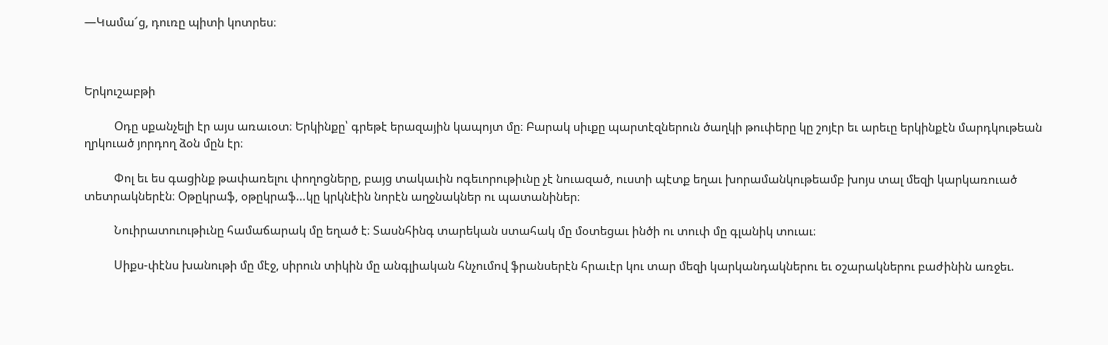—Կամա՜ց, դուռը պիտի կոտրես։



Երկուշաբթի

          Օդը սքանչելի էր այս առաւօտ։ Երկինքը՝ գրեթէ երազային կապոյտ մը։ Բարակ սիւքը պարտէզներուն ծաղկի թուփերը կը շոյէր եւ արեւը երկինքէն մարդկութեան ղրկուած յորդող ձօն մըն էր։

          Փոլ եւ ես գացինք թափառելու փողոցները, բայց տակաւին ոգեւորութիւնը չէ նուազած, ուստի պէտք եղաւ խորամանկութեամբ խոյս տալ մեզի կարկառուած տետրակներէն։ Օթըկրաֆ, օթըկրաֆ…կը կրկնէին նորէն աղջնակներ ու պատանիներ։

          Նուիրատուութիւնը համաճարակ մը եղած է։ Տասնհինգ տարեկան ստահակ մը մօտեցաւ ինծի ու տուփ մը գլանիկ տուաւ։

          Սիքս-փէնս խանութի մը մէջ, սիրուն տիկին մը անգլիական հնչումով ֆրանսերէն հրաւէր կու տար մեզի կարկանդակներու եւ օշարակներու բաժինին առջեւ.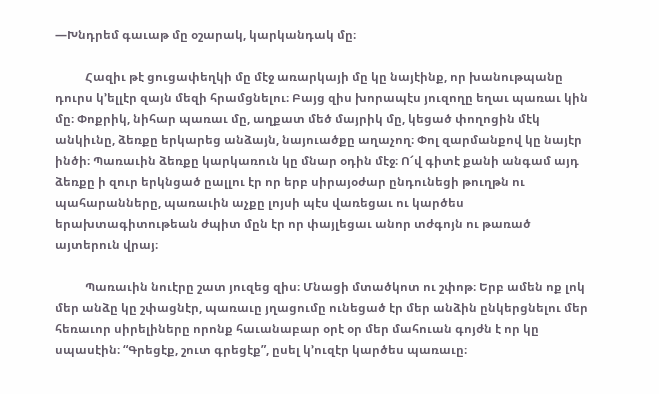—Խնդրեմ գաւաթ մը օշարակ, կարկանդակ մը։

          Հազիւ թէ ցուցափեղկի մը մէջ առարկայի մը կը նայէինք, որ խանութպանը դուրս կ՚ելլէր զայն մեզի հրամցնելու։ Բայց զիս խորապէս յուզողը եղաւ պառաւ կին մը։ Փոքրիկ, նիհար պառաւ մը, աղքատ մեծ մայրիկ մը, կեցած փողոցին մէկ անկիւնը, ձեռքը երկարեց անձայն, նայուածքը աղաչող։ Փոլ զարմանքով կը նայէր ինծի։ Պառաւին ձեռքը կարկառուն կը մնար օդին մէջ։ Ո՜վ գիտէ քանի անգամ այդ ձեռքը ի զուր երկնցած ըալլու էր որ երբ սիրայօժար ընդունեցի թուղթն ու պահարանները, պառաւին աչքը լոյսի պէս վառեցաւ ու կարծես երախտագիտութեան ժպիտ մըն էր որ փայլեցաւ անոր տժգոյն ու թառած այտերուն վրայ։

          Պառաւին նուէրը շատ յուզեց զիս։ Մնացի մտածկոտ ու շփոթ։ Երբ ամեն ոք լոկ մեր անձը կը շփացնէր, պառաւը յղացումը ունեցած էր մեր անձին ընկերցնելու մեր հեռաւոր սիրելիները որոնք հաւանաբար օրէ օր մեր մահուան գոյժն է որ կը սպասէին։ “Գրեցէք, շուտ գրեցէք”, ըսել կ՚ուզէր կարծես պառաւը։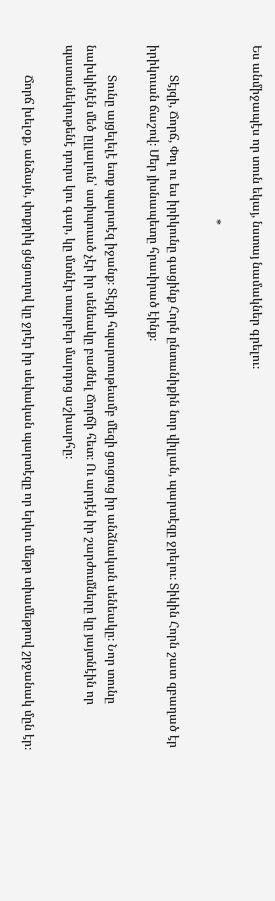Ես անմիջապէս որ տուն եկայ, նստայ նամակներ գրելու։

                                                          *

          Տէյզի, Ճորճ, Փոլ ու ես իրիկունը գացինք Հորն ընտանիքին նոր վիլլան, պարտէզը ջրելու։ Տիկին Հորն շատ զբաղած էր իրիկուան ճաշով։ Մեր յիսնապետը հրաւիրած էինք։

          Տունը այցելելէ ետք պարտէզ իջանք։ Տէյզի հպարտութեամբ մեզի ցուցուց իր անձնական սենեակը։ Նոր տունը  նախկինէն մեծ ըլլալուն՝ ստիպուած չէր իր սենեակը բաժնել Ճորճի հետ։ Ու արդէն իր շարժումները կը յայտնէին որ պատանեկութենէ դուրս կու գար, կը մտնէր տարբեր մարդոց աշխարհը։

          Ճորճ խելօք, անձայն, փոքրիկ ցնցուղով կը ջրէր իր սեփական պարտէզը որ երկու մեթր տիամեթրով շրջանակ մըն էր։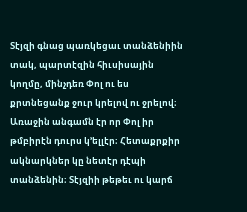Տէյզի գնաց պառկեցաւ տանձենիին տակ, պարտէզին հիւսիսային կողմը, մինչդեռ Փոլ ու ես քրտնեցանք ջուր կրելով ու ջրելով։ Առաջին անգամն էր որ Փոլ իր թմբիրէն դուրս կ՚ելլէր։ Հետաքրքիր ակնարկներ կը նետէր դէպի տանձենին։ Տէյզիի թեթեւ ու կարճ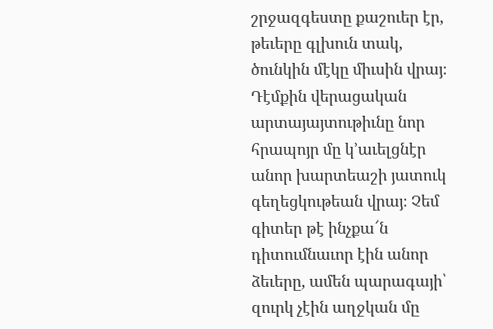շրջազգեստը քաշուեր էր, թեւերը գլխուն տակ, ծունկին մէկը միւսին վրայ։ Դէմքին վերացական արտայայտութիւնը նոր հրապոյր մը կ՚աւելցնէր անոր խարտեաշի յատուկ գեղեցկութեան վրայ։ Չեմ գիտեր թէ ինչքա՜ն դիտումնաւոր էին անոր ձեւերը, ամեն պարագայի՝ զուրկ չէին աղջկան մը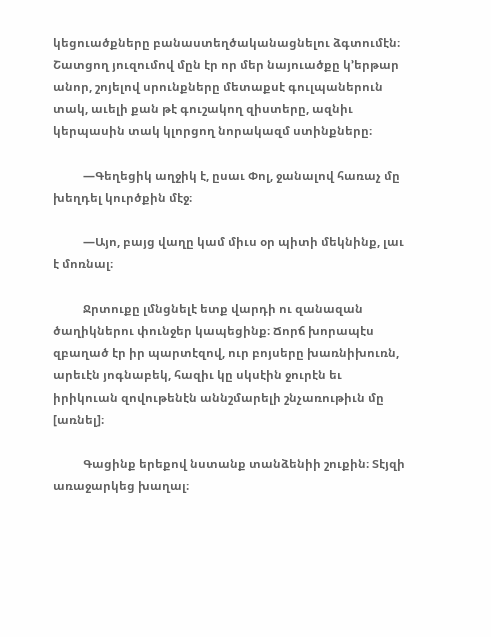կեցուածքները բանաստեղծականացնելու ձգտումէն։ Շատցող յուզումով մըն էր որ մեր նայուածքը կ՚երթար անոր, շոյելով սրունքները մետաքսէ գուլպաներուն տակ, աւելի քան թէ գուշակող զիստերը, ազնիւ կերպասին տակ կլորցող նորակազմ ստինքները։

          —Գեղեցիկ աղջիկ է, ըսաւ Փոլ, ջանալով հառաչ մը խեղդել կուրծքին մէջ։

          —Այո, բայց վաղը կամ միւս օր պիտի մեկնինք, լաւ է մոռնալ։

          Ջրտուքը լմնցնելէ ետք վարդի ու զանազան ծաղիկներու փունջեր կապեցինք։ Ճորճ խորապէս զբաղած էր իր պարտէզով, ուր բոյսերը խառնիխուռն, արեւէն յոգնաբեկ, հազիւ կը սկսէին ջուրէն եւ իրիկուան զովութենէն աննշմարելի շնչառութիւն մը [առնել]։

          Գացինք երեքով նստանք տանձենիի շուքին։ Տէյզի առաջարկեց խաղալ։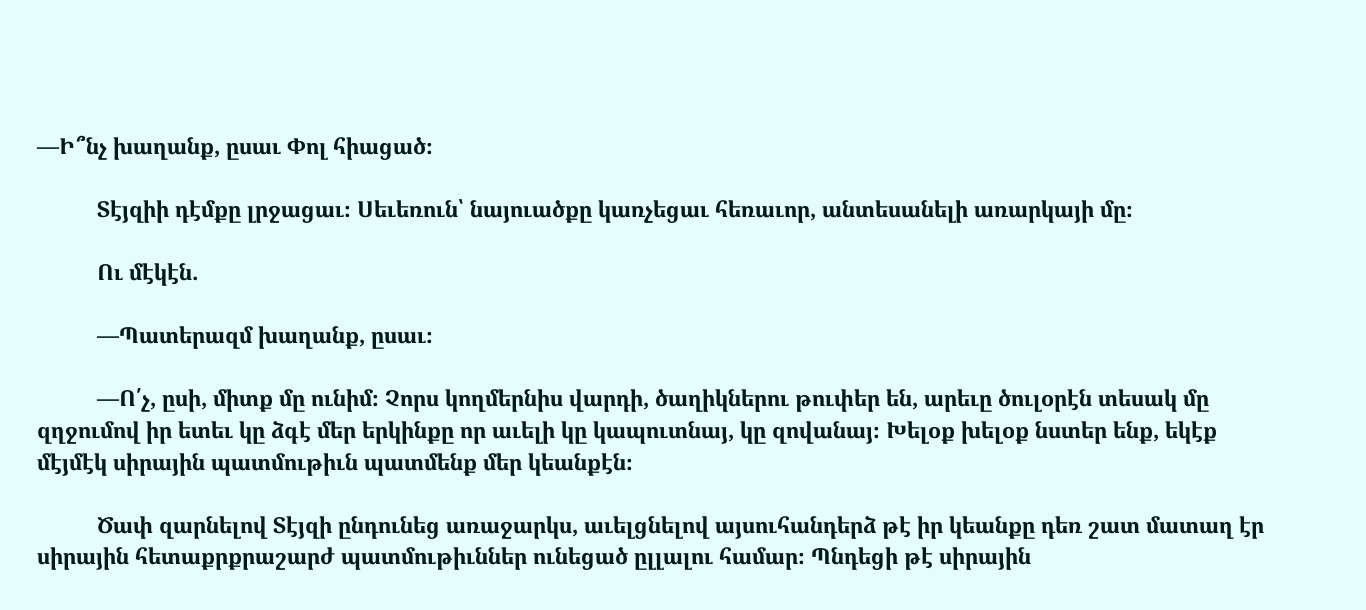—Ի՞նչ խաղանք, ըսաւ Փոլ հիացած։

          Տէյզիի դէմքը լրջացաւ։ Սեւեռուն՝ նայուածքը կառչեցաւ հեռաւոր, անտեսանելի առարկայի մը։

          Ու մէկէն.

          —Պատերազմ խաղանք, ըսաւ։

          —Ո՛չ, ըսի, միտք մը ունիմ։ Չորս կողմերնիս վարդի, ծաղիկներու թուփեր են, արեւը ծուլօրէն տեսակ մը զղջումով իր ետեւ կը ձգէ մեր երկինքը որ աւելի կը կապուտնայ, կը զովանայ։ Խելօք խելօք նստեր ենք, եկէք մէյմէկ սիրային պատմութիւն պատմենք մեր կեանքէն։

          Ծափ զարնելով Տէյզի ընդունեց առաջարկս, աւելցնելով այսուհանդերձ թէ իր կեանքը դեռ շատ մատաղ էր սիրային հետաքրքրաշարժ պատմութիւններ ունեցած ըլլալու համար։ Պնդեցի թէ սիրային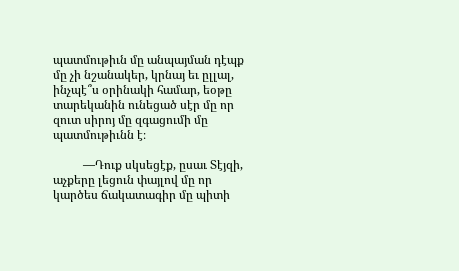պատմութիւն մը անպայման դէպք մը չի նշանակեր, կրնայ եւ ըլլալ, ինչպէ՞ս օրինակի համար, եօթը տարեկանին ունեցած սէր մը որ զուտ սիրոյ մը զգացումի մը պատմութիւնն է։

          —Դուք սկսեցէք, ըսաւ Տէյզի, աչքերը լեցուն փայլով մը որ կարծես ճակատագիր մը պիտի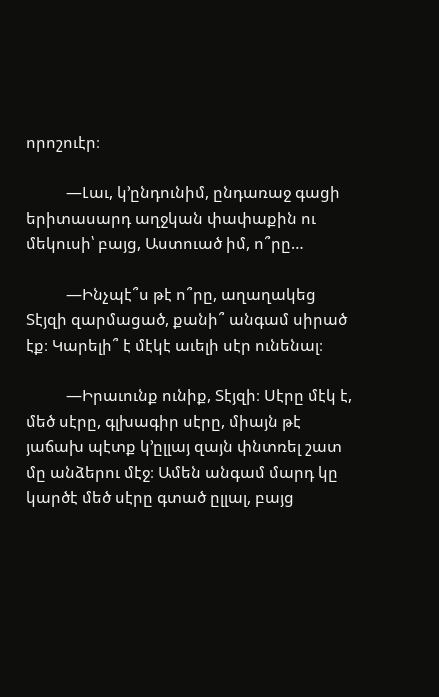որոշուէր։

          —Լաւ, կ՚ընդունիմ, ընդառաջ գացի երիտասարդ աղջկան փափաքին ու մեկուսի՝ բայց, Աստուած իմ, ո՞րը…

          —Ինչպէ՞ս թէ ո՞րը, աղաղակեց Տէյզի զարմացած, քանի՞ անգամ սիրած էք։ Կարելի՞ է մէկէ աւելի սէր ունենալ։

          —Իրաւունք ունիք, Տէյզի։ Սէրը մէկ է, մեծ սէրը, գլխագիր սէրը, միայն թէ յաճախ պէտք կ՚ըլլայ զայն փնտռել շատ մը անձերու մէջ։ Ամեն անգամ մարդ կը կարծէ մեծ սէրը գտած ըլլալ, բայց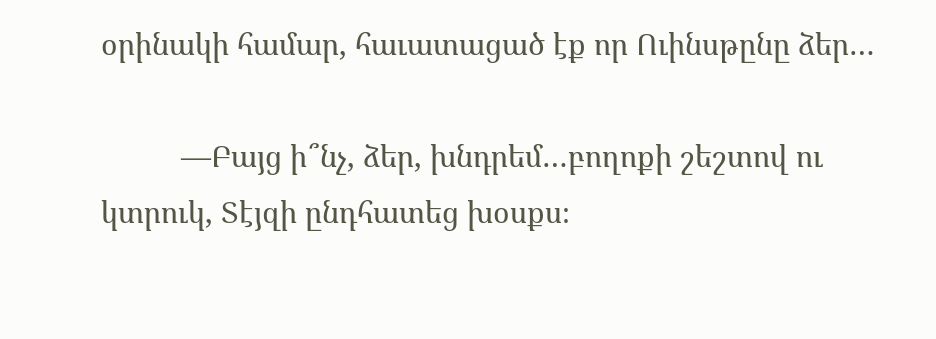օրինակի համար, հաւատացած էք որ Ուինսթընը ձեր…

          —Բայց ի՞նչ, ձեր, խնդրեմ…բողոքի շեշտով ու կտրուկ, Տէյզի ընդհատեց խօսքս։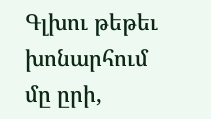Գլխու թեթեւ խոնարհում մը ըրի,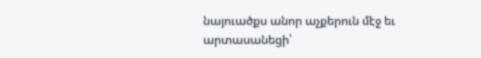նայուածքս անոր աչքերուն մէջ եւ արտասանեցի՝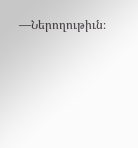—Ներողութիւն։